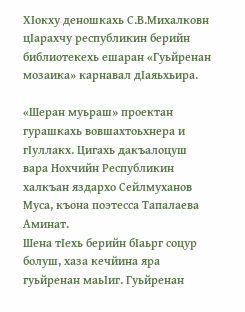ХIокху деношкахь С.В.Михалковн цIарахчу республикин берийн библиотекехь ешаран «Гуьйренан мозаика» карнавал дIаяьхьира.

«Шеран муьраш» проектан гурашкахь вовшахтоьхнера и гIуллакх. Цигахь дакъалоцуш вара Нохчийн Республикин халкъан яздархо Сейлмуханов Муса, къона поэтесса Тапалаева Аминат.
Шена тIехь берийн бIаьрг соцур болуш, хаза кечйина яра гуьйренан маьIиг. Гуьйренан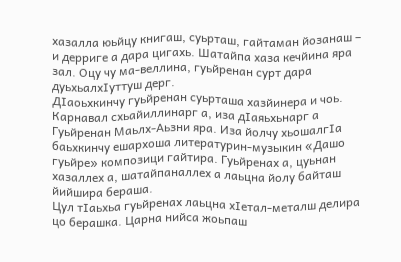хазалла юьйцу книгаш, суьрташ, гайтаман йозанаш – и дерриге а дара цигахь. Шатайпа хаза кечйина яра зал. Оцу чу ма-веллина, гуьйренан сурт дара дуьхьалхIуттуш дерг.
ДIаоьхкинчу гуьйренан суьрташа хазйинера и чоь. Карнавал схьайиллинарг а, иза дIаяьхьнарг а Гуьйренан Маьлх-Аьзни яра. Иза йолчу хьошалгIа баьхкинчу ешархоша литературин-музыкин «Дашо гуьйре» композици гайтира. Гуьйренах а, цуьнан хазаллех а, шатайпаналлех а лаьцна йолу байташ йийшира бераша.
Цул тIаьхьа гуьйренах лаьцна хIетал-металш делира цо берашка. Царна нийса жоьпаш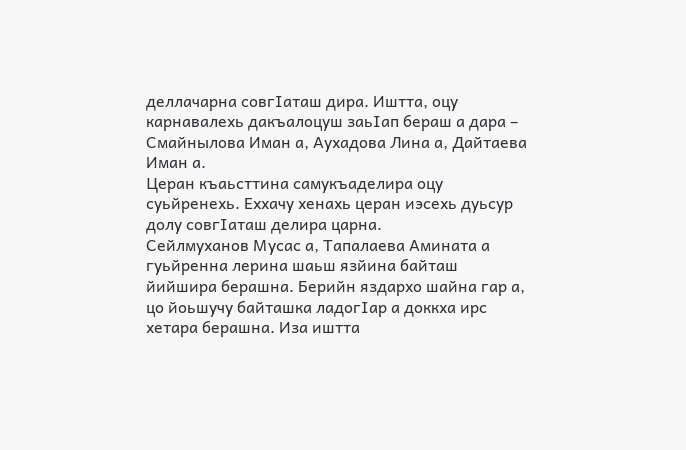деллачарна совгIаташ дира. Иштта, оцу карнавалехь дакъалоцуш заьIап бераш а дара – Смайнылова Иман а, Аухадова Лина а, Дайтаева Иман а.
Церан къаьсттина самукъаделира оцу суьйренехь. Еххачу хенахь церан иэсехь дуьсур долу совгIаташ делира царна.
Сейлмуханов Мусас а, Тапалаева Амината а гуьйренна лерина шаьш язйина байташ йийшира берашна. Берийн яздархо шайна гар а, цо йоьшучу байташка ладогIар а доккха ирс хетара берашна. Иза иштта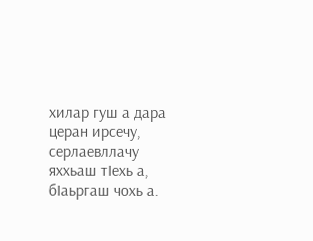хилар гуш а дара церан ирсечу, серлаевллачу яххьаш тIехь а, бIаьргаш чохь а.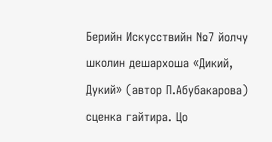Берийн Искусствийн №7 йолчу школин дешархоша «Дикий, Дукий» (автор П.Абубакарова) сценка гайтира. Цо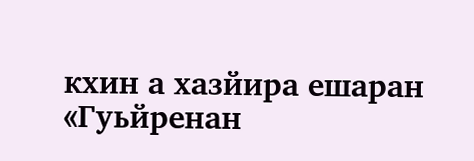кхин а хазйира ешаран «Гуьйренан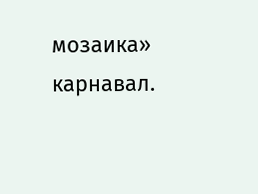мозаика» карнавал.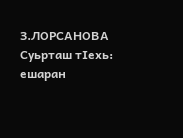З.ЛОРСАНОВА
Суьрташ тIехь: ешаран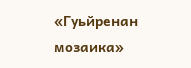«Гуьйренан мозаика»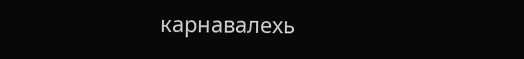карнавалехь